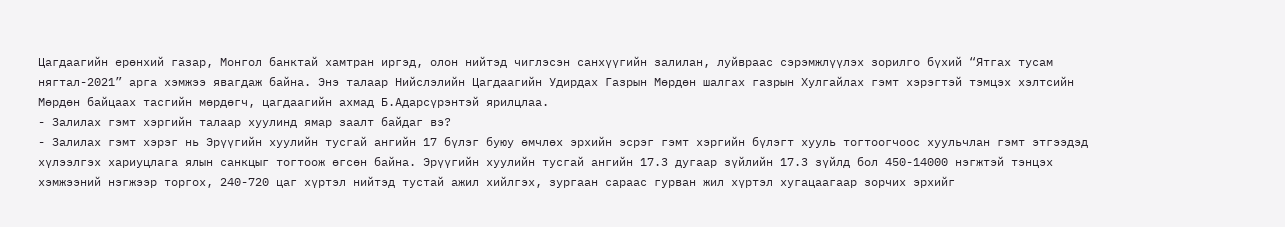Цагдаагийн ерөнхий газар, Монгол банктай хамтран иргэд, олон нийтэд чиглэсэн санхүүгийн залилан, луйвраас сэрэмжлүүлэх зорилго бүхий “Ятгах тусам нягтал-2021” арга хэмжээ явагдаж байна. Энэ талаар Нийслэлийн Цагдаагийн Удирдах Газрын Мөрдөн шалгах газрын Хулгайлах гэмт хэрэгтэй тэмцэх хэлтсийн Мөрдөн байцаах тасгийн мөрдөгч, цагдаагийн ахмад Б.Адарсүрэнтэй ярилцлаа.
- Залилах гэмт хэргийн талаар хуулинд ямар заалт байдаг вэ?
- Залилах гэмт хэрэг нь Эрүүгийн хуулийн тусгай ангийн 17 бүлэг буюу өмчлөх эрхийн эсрэг гэмт хэргийн бүлэгт хууль тогтоогчоос хуульчлан гэмт этгээдэд хүлээлгэх хариуцлага ялын санкцыг тогтоож өгсөн байна. Эрүүгийн хуулийн тусгай ангийн 17.3 дугаар зүйлийн 17.3 зүйлд бол 450-14000 нэгжтэй тэнцэх хэмжээний нэгжээр торгох, 240-720 цаг хүртэл нийтэд тустай ажил хийлгэх, зургаан сараас гурван жил хүртэл хугацаагаар зорчих эрхийг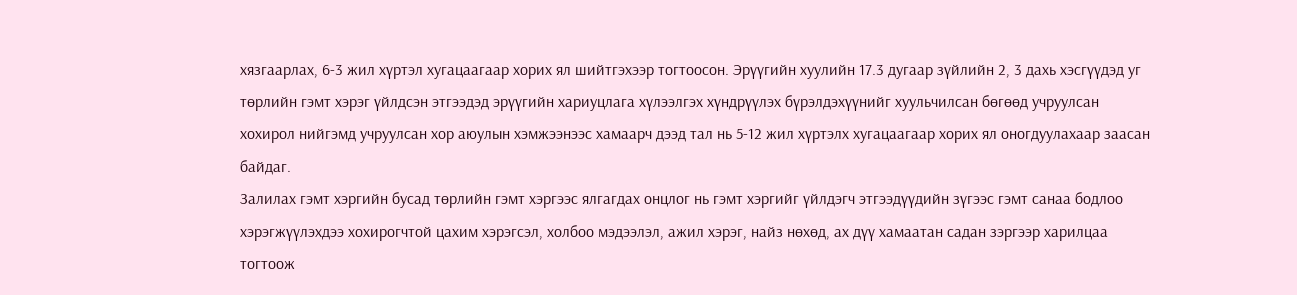хязгаарлах, 6-3 жил хүртэл хугацаагаар хорих ял шийтгэхээр тогтоосон. Эрүүгийн хуулийн 17.3 дугаар зүйлийн 2, 3 дахь хэсгүүдэд уг төрлийн гэмт хэрэг үйлдсэн этгээдэд эрүүгийн хариуцлага хүлээлгэх хүндрүүлэх бүрэлдэхүүнийг хуульчилсан бөгөөд учруулсан хохирол нийгэмд учруулсан хор аюулын хэмжээнээс хамаарч дээд тал нь 5-12 жил хүртэлх хугацаагаар хорих ял оногдуулахаар заасан байдаг.
Залилах гэмт хэргийн бусад төрлийн гэмт хэргээс ялгагдах онцлог нь гэмт хэргийг үйлдэгч этгээдүүдийн зүгээс гэмт санаа бодлоо хэрэгжүүлэхдээ хохирогчтой цахим хэрэгсэл, холбоо мэдээлэл, ажил хэрэг, найз нөхөд, ах дүү хамаатан садан зэргээр харилцаа тогтоож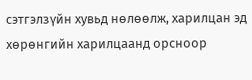сэтгэлзүйн хувьд нөлөөлж, харилцан эд хөрөнгийн харилцаанд орсноор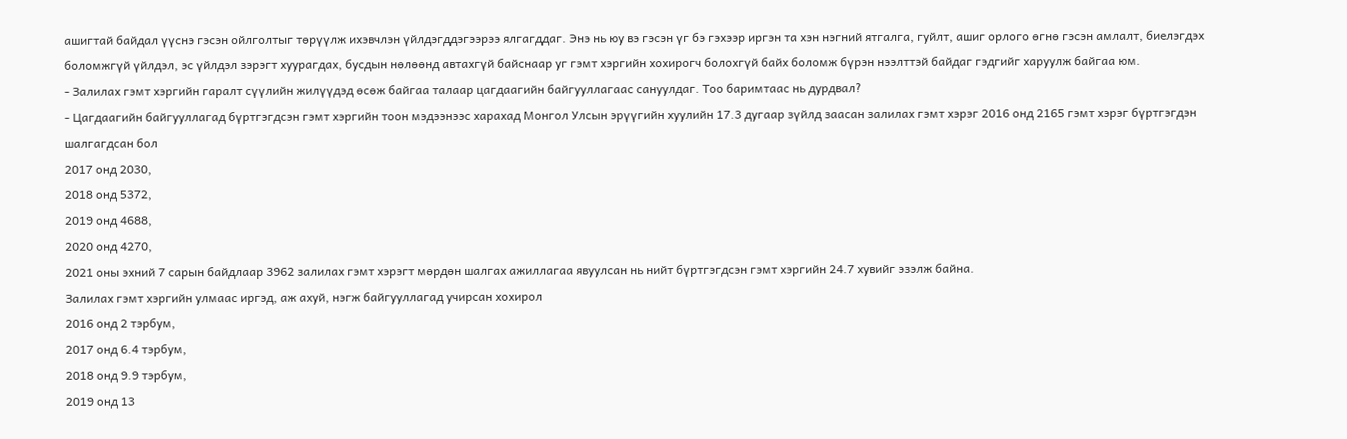ашигтай байдал үүснэ гэсэн ойлголтыг төрүүлж ихэвчлэн үйлдэгддэгээрээ ялгагддаг. Энэ нь юу вэ гэсэн үг бэ гэхээр иргэн та хэн нэгний ятгалга, гуйлт, ашиг орлого өгнө гэсэн амлалт, биелэгдэх боломжгүй үйлдэл, эс үйлдэл зэрэгт хуурагдах, бусдын нөлөөнд автахгүй байснаар уг гэмт хэргийн хохирогч болохгүй байх боломж бүрэн нээлттэй байдаг гэдгийг харуулж байгаа юм.
- Залилах гэмт хэргийн гаралт сүүлийн жилүүдэд өсөж байгаа талаар цагдаагийн байгууллагаас сануулдаг. Тоо баримтаас нь дурдвал?
- Цагдаагийн байгууллагад бүртгэгдсэн гэмт хэргийн тоон мэдээнээс харахад Монгол Улсын эрүүгийн хуулийн 17.3 дугаар зүйлд заасан залилах гэмт хэрэг 2016 онд 2165 гэмт хэрэг бүртгэгдэн шалгагдсан бол
2017 онд 2030,
2018 онд 5372,
2019 онд 4688,
2020 онд 4270,
2021 оны эхний 7 сарын байдлаар 3962 залилах гэмт хэрэгт мөрдөн шалгах ажиллагаа явуулсан нь нийт бүртгэгдсэн гэмт хэргийн 24.7 хувийг эзэлж байна.
Залилах гэмт хэргийн улмаас иргэд, аж ахуй, нэгж байгууллагад учирсан хохирол
2016 онд 2 тэрбум,
2017 онд 6.4 тэрбум,
2018 онд 9.9 тэрбум,
2019 онд 13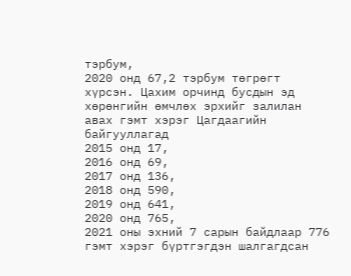тэрбум,
2020 онд 67,2 тэрбум төгрөгт хүрсэн. Цахим орчинд бусдын эд хөрөнгийн өмчлөх эрхийг залилан авах гэмт хэрэг Цагдаагийн байгууллагад
2015 онд 17,
2016 онд 69,
2017 онд 136,
2018 онд 590,
2019 онд 641,
2020 онд 765,
2021 оны эхний 7 сарын байдлаар 776 гэмт хэрэг бүртгэгдэн шалгагдсан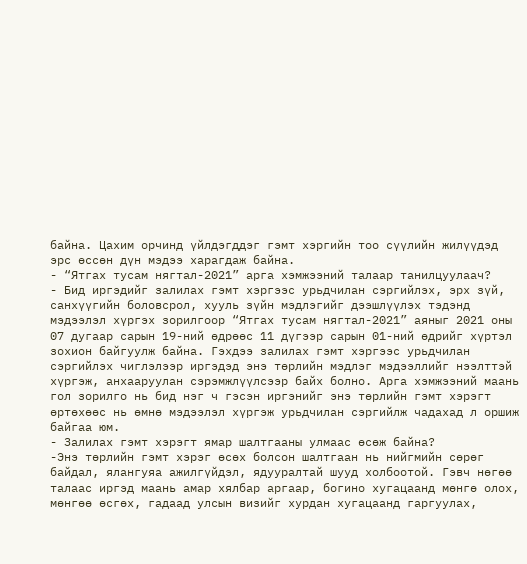байна. Цахим орчинд үйлдэгддэг гэмт хэргийн тоо сүүлийн жилүүдэд эрс өссөн дүн мэдээ харагдаж байна.
- “Ятгах тусам нягтал-2021” арга хэмжээний талаар танилцуулаач?
- Бид иргэдийг залилах гэмт хэргээс урьдчилан сэргийлэх, эрх зүй, санхүүгийн боловсрол, хууль зүйн мэдлэгийг дээшлүүлэх тэдэнд мэдээлэл хүргэх зорилгоор “Ятгах тусам нягтал-2021” аяныг 2021 оны 07 дугаар сарын 19-ний өдрөөс 11 дүгээр сарын 01-ний өдрийг хүртэл зохион байгуулж байна. Гэхдээ залилах гэмт хэргээс урьдчилан сэргийлэх чиглэлээр иргэдэд энэ төрлийн мэдлэг мэдээллийг нээлттэй хүргэж, анхааруулан сэрэмжлүүлсээр байх болно. Арга хэмжээний маань гол зорилго нь бид нэг ч гэсэн иргэнийг энэ төрлийн гэмт хэрэгт өртөхөөс нь өмнө мэдээлэл хүргэж урьдчилан сэргийлж чадахад л оршиж байгаа юм.
- Залилах гэмт хэрэгт ямар шалтгааны улмаас өсөж байна?
-Энэ төрлийн гэмт хэрэг өсөх болсон шалтгаан нь нийгмийн сөрөг байдал, ялангуяа ажилгүйдэл, ядууралтай шууд холбоотой. Гэвч нөгөө талаас иргэд маань амар хялбар аргаар, богино хугацаанд мөнгө олох, мөнгөө өсгөх, гадаад улсын визийг хурдан хугацаанд гаргуулах,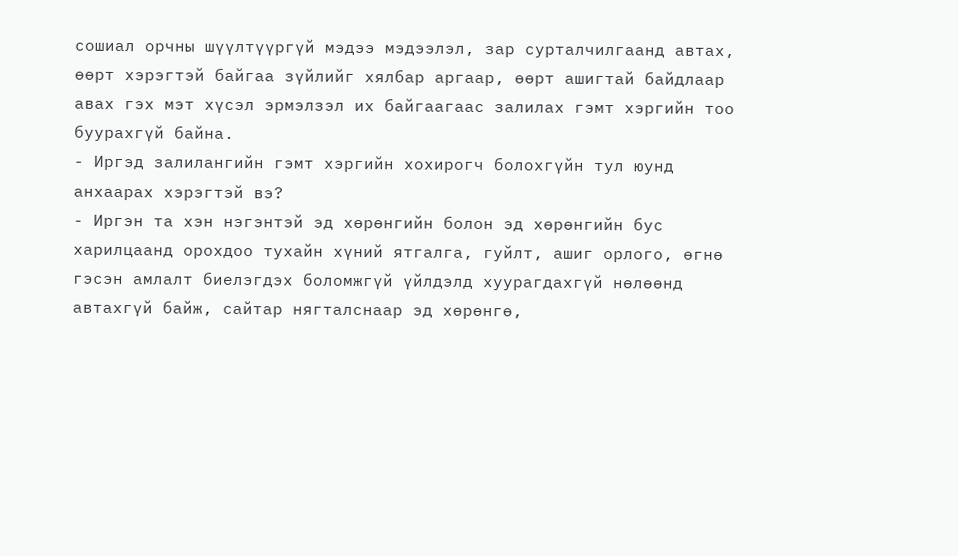сошиал орчны шүүлтүүргүй мэдээ мэдээлэл, зар сурталчилгаанд автах, өөрт хэрэгтэй байгаа зүйлийг хялбар аргаар, өөрт ашигтай байдлаар авах гэх мэт хүсэл эрмэлзэл их байгаагаас залилах гэмт хэргийн тоо буурахгүй байна.
- Иргэд залилангийн гэмт хэргийн хохирогч болохгүйн тул юунд анхаарах хэрэгтэй вэ?
- Иргэн та хэн нэгэнтэй эд хөрөнгийн болон эд хөрөнгийн бус харилцаанд орохдоо тухайн хүний ятгалга, гуйлт, ашиг орлого, өгнө гэсэн амлалт биелэгдэх боломжгүй үйлдэлд хуурагдахгүй нөлөөнд автахгүй байж, сайтар нягталснаар эд хөрөнгө,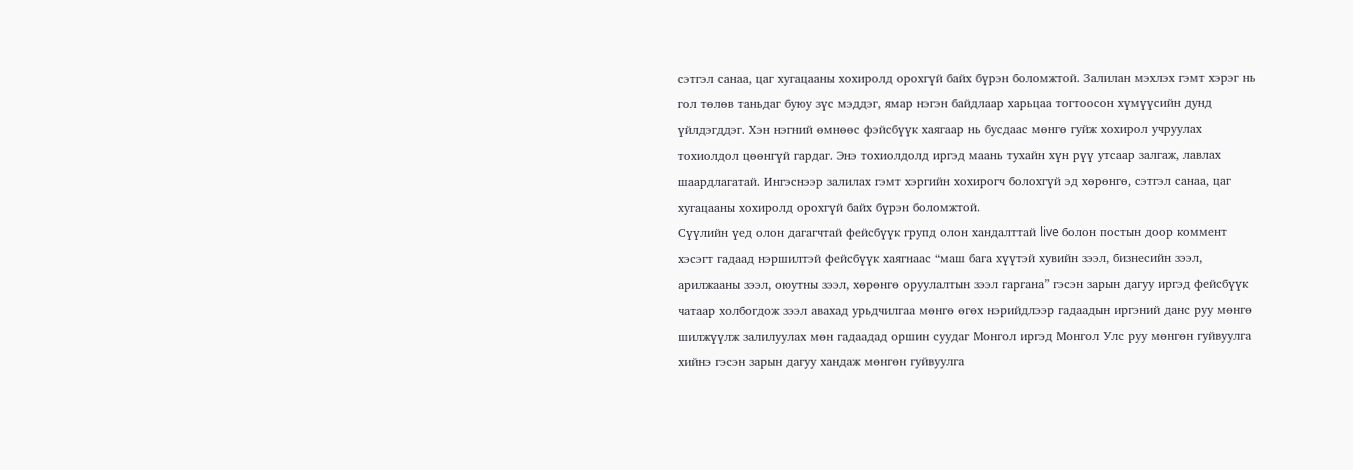сэтгэл санаа, цаг хугацааны хохиролд орохгүй байх бүрэн боломжтой. Залилан мэхлэх гэмт хэрэг нь гол төлөв таньдаг буюу зүс мэддэг, ямар нэгэн байдлаар харьцаа тогтоосон хүмүүсийн дунд үйлдэгддэг. Хэн нэгний өмнөөс фэйсбүүк хаягаар нь бусдаас мөнгө гуйж хохирол учруулах тохиолдол цөөнгүй гардаг. Энэ тохиолдолд иргэд маань тухайн хүн рүү утсаар залгаж, лавлах шаардлагатай. Ингэснээр залилах гэмт хэргийн хохирогч болохгүй эд хөрөнгө, сэтгэл санаа, цаг хугацааны хохиролд орохгүй байх бүрэн боломжтой.
Сүүлийн үед олон дагагчтай фейсбүүк групд олон хандалттай live болон постын доор коммент хэсэгт гадаад нэршилтэй фейсбүүк хаягнаас “маш бага хүүтэй хувийн зээл, бизнесийн зээл, арилжааны зээл, оюутны зээл, хөрөнгө оруулалтын зээл гаргана” гэсэн зарын дагуу иргэд фейсбүүк чатаар холбогдож зээл авахад урьдчилгаа мөнгө өгөх нэрийдлээр гадаадын иргэний данс руу мөнгө шилжүүлж залилуулах мөн гадаадад оршин суудаг Монгол иргэд Монгол Улс руу мөнгөн гуйвуулга хийнэ гэсэн зарын дагуу хандаж мөнгөн гуйвуулга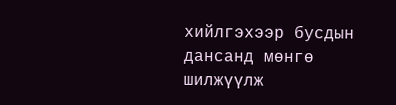хийлгэхээр бусдын дансанд мөнгө шилжүүлж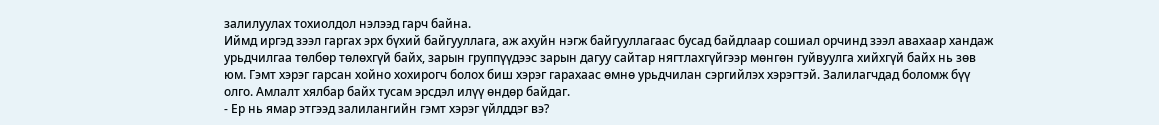залилуулах тохиолдол нэлээд гарч байна.
Иймд иргэд зээл гаргах эрх бүхий байгууллага, аж ахуйн нэгж байгууллагаас бусад байдлаар сошиал орчинд зээл авахаар хандаж урьдчилгаа төлбөр төлөхгүй байх, зарын группүүдээс зарын дагуу сайтар нягтлахгүйгээр мөнгөн гуйвуулга хийхгүй байх нь зөв юм. Гэмт хэрэг гарсан хойно хохирогч болох биш хэрэг гарахаас өмнө урьдчилан сэргийлэх хэрэгтэй. Залилагчдад боломж бүү олго. Амлалт хялбар байх тусам эрсдэл илүү өндөр байдаг.
- Ер нь ямар этгээд залилангийн гэмт хэрэг үйлддэг вэ?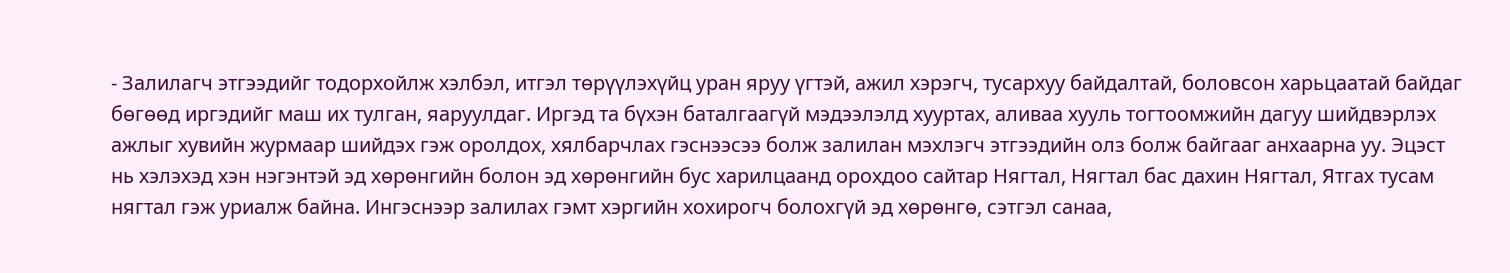- Залилагч этгээдийг тодорхойлж хэлбэл, итгэл төрүүлэхүйц уран яруу үгтэй, ажил хэрэгч, тусархуу байдалтай, боловсон харьцаатай байдаг бөгөөд иргэдийг маш их тулган, яаруулдаг. Иргэд та бүхэн баталгаагүй мэдээлэлд хууртах, аливаа хууль тогтоомжийн дагуу шийдвэрлэх ажлыг хувийн журмаар шийдэх гэж оролдох, хялбарчлах гэснээсээ болж залилан мэхлэгч этгээдийн олз болж байгааг анхаарна уу. Эцэст нь хэлэхэд хэн нэгэнтэй эд хөрөнгийн болон эд хөрөнгийн бус харилцаанд орохдоо сайтар Нягтал, Нягтал бас дахин Нягтал, Ятгах тусам нягтал гэж уриалж байна. Ингэснээр залилах гэмт хэргийн хохирогч болохгүй эд хөрөнгө, сэтгэл санаа,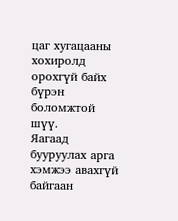цаг хугацааны хохиролд орохгүй байх бүрэн боломжтой шүү.
Яагаад бууруулах арга хэмжээ авахгүй байгаан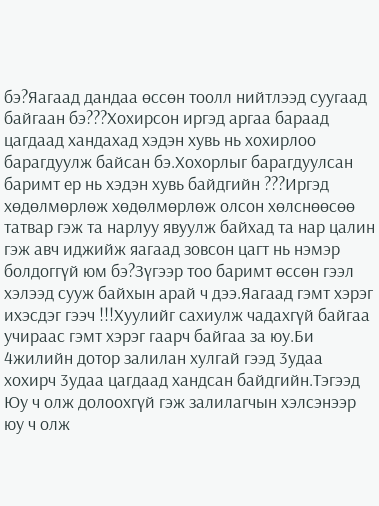бэ?Яагаад дандаа өссөн тоолл нийтлээд суугаад байгаан бэ???Хохирсон иргэд аргаа бараад цагдаад хандахад хэдэн хувь нь хохирлоо барагдуулж байсан бэ.Хохорлыг барагдуулсан баримт ер нь хэдэн хувь байдгийн ???Иргэд хөдөлмөрлөж хөдөлмөрлөж олсон хөлснөөсөө татвар гэж та нарлуу явуулж байхад та нар цалин гэж авч иджийж яагаад зовсон цагт нь нэмэр болдоггүй юм бэ?Зүгээр тоо баримт өссөн гээл хэлээд сууж байхын арай ч дээ.Яагаад гэмт хэрэг ихэсдэг гээч !!!Хуулийг сахиулж чадахгүй байгаа учираас гэмт хэрэг гаарч байгаа за юу.Би 4жилийн дотор залилан хулгай гээд 3удаа хохирч 3удаа цагдаад хандсан байдгийн.Тэгээд Юу ч олж долоохгүй гэж залилагчын хэлсэнээр юу ч олж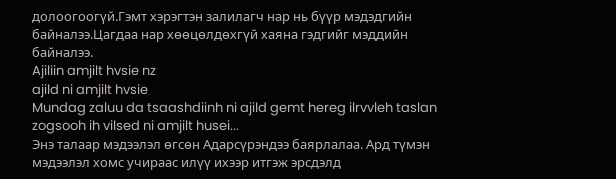долоогоогүй.Гэмт хэрэгтэн залилагч нар нь бүүр мэдэдгийн байналээ.Цагдаа нар хөөцөлдөхгүй хаяна гэдгийг мэддийн байналээ.
Ajiliin amjilt hvsie nz
ajild ni amjilt hvsie
Mundag zaluu da tsaashdiinh ni ajild gemt hereg ilrvvleh taslan zogsooh ih vilsed ni amjilt husei...
Энэ талаар мэдээлэл өгсөн Адарсүрэндээ баярлалаа. Ард түмэн мэдээлэл хомс учираас илүү ихээр итгэж эрсдэлд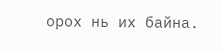орох нь их байна.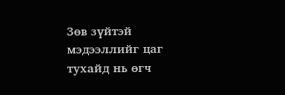Зөв зүйтэй мэдээллийг цаг тухайд нь өгч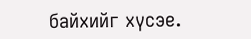байхийг хүсэе.